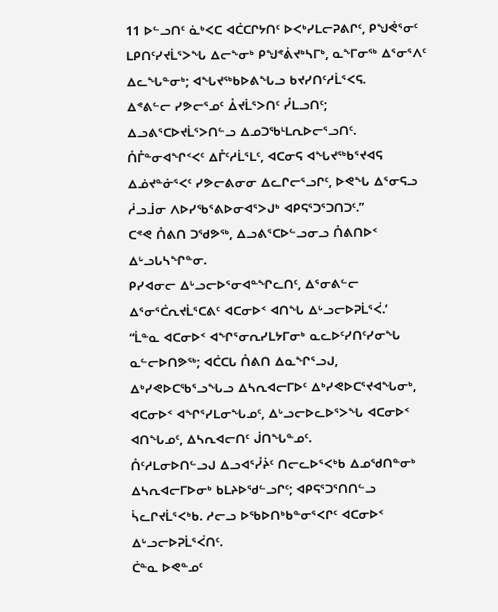11 ᐅᓪᓗᑎᑦ ᓈᒃᐸᑕ ᐊᑖᑕᒋᔭᑎᑦ ᐅᐸᒃᓯᒪᓕᕈᕕᒋᑦ, ᑭᖑᕚᕐᓂᑦ ᒪᑭᑎᑦᓯᔪᒫᕐᐳᖓ ᐃᓕᖕᓂᒃ ᑭᖑᕝᕖᔪᒃᓴᒥᒃ, ᓇᖕᒥᓂᖅ ᐃᕐᓂᕐᐱᑦ ᐃᓚᖓᓐᓂᒃ; ᐊᖓᔪᖅᑲᐅᕕᖓᓗ ᑲᔪᓯᑎᑦᓱᒫᕐᐸᕋ.
ᐃᕝᕕᓪᓕ ᓯᕗᓕᕐᓄᑦ ᐂᔪᒫᕐᐳᑎᑦ ᓮᒪᓗᑎᑦ; ᐃᓗᕕᕐᑕᐅᔪᒫᕐᐳᑎᓪᓗ ᐃᓄᑐᖃᒻᒪᕆᐅᓕᕐᓗᑎᑦ.
ᑍᒤᓐᓂᐊᖏᑉᐸᑦ ᐃᒤᑦᓱᒫᕐᒪᑦ, ᐊᑕᓂᕋ ᐊᖓᔪᖅᑲᕐᔪᐊᕋ ᐃᓅᔪᓐᓃᕐᐸᑦ ᓯᕗᓕᕕᓂᓂ ᐃᓚᒋᓕᕐᓗᒋᑦ, ᐅᕙᖓ ᐃᕐᓂᕋᓗ ᓲᓗᒨᓂ ᐱᐅᓯᖃᕐᕕᐅᓂᐊᕐᐳᒍᒃ ᐊᑭᕋᕐᑐᕐᑐᑎᑐᑦ.”
ᑕᕝᕙ ᑍᕕᑎ ᑐᖁᕗᖅ, ᐃᓗᕕᕐᑕᐅᓪᓗᓂᓗ ᑍᕕᑎᐅᑉ ᐃᒡᓗᒐᓴᖏᓐᓂ.
ᑭᓯᐊᓂᓕ ᐃᒡᓗᓕᐅᕐᓂᐊᓐᖏᓚᑎᑦ, ᐃᕐᓂᕕᓪᓕ ᐃᕐᓂᕐᑖᕆᔪᒫᕐᑕᕕᑦ ᐊᑕᓂᐅᑉ ᐊᑎᖓ ᐃᒡᓗᓕᐅᕈᒫᕐᐹ.’
“ᒫᓐᓇ ᐊᑕᓂᐅᑉ ᐊᖏᕐᓂᕆᓯᒪᔭᒥᓂᒃ ᓇᓚᐅᑦᓯᑎᑦᓯᓂᖓ ᓇᓪᓕᐅᑎᕗᖅ; ᐊᑖᑕᒐ ᑍᕕᑎ ᐃᓇᖏᕐᓗᒍ, ᐃᒃᓯᕙᐅᑕᖃᕐᓗᖓᓗ ᐃᓴᕆᐊᓕᒥᐅᑦ ᐃᒃᓯᕙᐅᑕᕐᔪᐊᖓᓂᒃ, ᐊᑕᓂᐅᑉ ᐊᖏᕐᓯᒪᓂᖓᓄᑦ, ᐃᒡᓗᓕᐅᓚᐅᕐᐳᖓ ᐊᑕᓂᐅᑉ ᐊᑎᖓᓄᑦ, ᐃᓴᕆᐊᓕᑎᑦ ᒎᑎᖓᓐᓄᑦ.
ᑍᑦᓱᒪᓂᐅᑎᓪᓗᒍ ᐃᓗᐊᕐᓮᔩᑦ ᑎᓕᓚᐅᕐᐸᒃᑲ ᐃᓄᖁᑎᓐᓂᒃ ᐃᓴᕆᐊᓕᒥᐅᓂᒃ ᑲᒪᔨᐅᖁᓪᓗᒋᑦ; ᐊᑭᕋᕐᑐᕐᑎᑎᓪᓗ ᓵᓚᒋᔪᒫᕐᐸᒃᑲ. ᓱᓕᓗ ᐅᖃᐅᑎᒃᑲᓐᓂᕐᐸᒋᑦ ᐊᑕᓂᐅᑉ ᐃᒡᓗᓕᐅᕈᒫᕐᐹᑎᑦ.
ᑖᓐᓇ ᐅᕙᓐᓄᑦ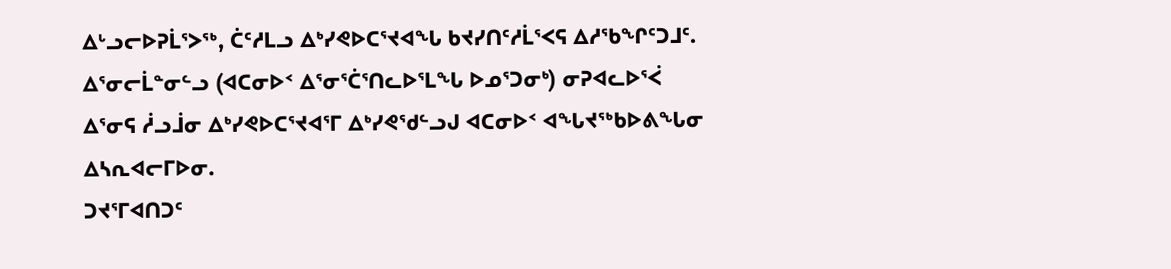ᐃᒡᓗᓕᐅᕈᒫᕐᐳᖅ, ᑖᑦᓱᒪᓗ ᐃᒃᓯᕙᐅᑕᕐᔪᐊᖓ ᑲᔪᓯᑎᑦᓱᒫᕐᐸᕋ ᐃᓱᖃᖏᑦᑐᒧᑦ.
ᐃᕐᓂᓕᒫᓐᓂᓪᓗ (ᐊᑕᓂᐅᑉ ᐃᕐᓂᕐᑖᕐᑎᓚᐅᕐᒪᖓ ᐅᓄᕐᑐᓂᒃ) ᓂᕈᐊᓚᐅᕐᐹ ᐃᕐᓂᕋ ᓲᓗᒨᓂ ᐃᒃᓯᕙᐅᑕᕐᔪᐊᕐᒥ ᐃᒃᓯᕙᖁᓪᓗᒍ ᐊᑕᓂᐅᑉ ᐊᖓᔪᖅᑲᐅᕕᖓᓂ ᐃᓴᕆᐊᓕᒥᐅᓂ.
ᑐᔪᕐᒥᐊᑎᑐᑦ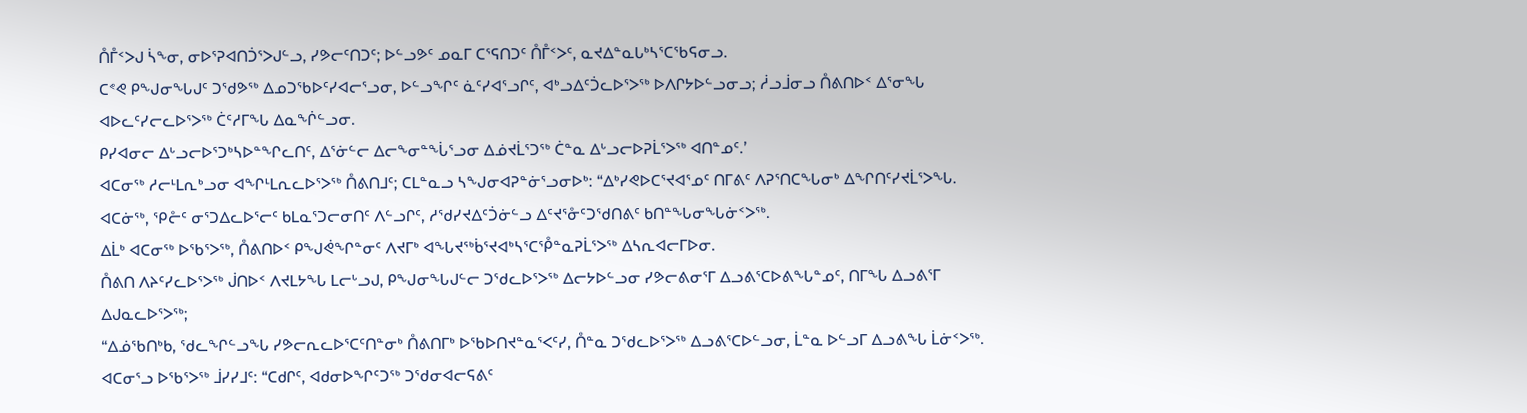ᑍᒤᑉᐳᒍ ᓵᖕᓂ, ᓂᐅᕐᕈᐊᑎᑑᕐᐳᒍᓪᓗ, ᓯᕗᓕᑦᑎᑐᑦ; ᐅᓪᓗᕗᑦ ᓄᓇᒥ ᑕᕐᕋᑎᑐᑦ ᑍᒤᑉᐳᑦ, ᓇᔪᐃᓐᓇᒐᒃᓴᕐᑕᖃᕋᓂᓗ.
ᑕᕝᕙ ᑭᖑᓂᖓᒍᑦ ᑐᖁᕗᖅ ᐃᓄᑐᖃᐅᑦᓯᐊᓕᕐᓗᓂ, ᐅᓪᓗᖏᑦ ᓈᑦᓯᐊᕐᓗᒋᑦ, ᐊᒃᓗᐃᑦᑑᓚᐅᕐᐳᖅ ᐅᐱᒋᔭᐅᓪᓗᓂᓗ; ᓲᓗᒨᓂᓗ ᑍᕕᑎᐅᑉ ᐃᕐᓂᖓ ᐊᐅᓚᑦᓯᓕᓚᐅᕐᐳᖅ ᑖᑦᓱᒥᖓ ᐃᓇᖐᓪᓗᓂ.
ᑭᓯᐊᓂᓕ ᐃᒡᓗᓕᐅᕐᑐᒃᓴᐅᓐᖏᓚᑎᑦ, ᐃᕐᓃᓪᓕ ᐃᓕᖕᓂᓐᖔᕐᓗᓂ ᐃᓅᔪᒫᕐᑐᖅ ᑖᓐᓇ ᐃᒡᓗᓕᐅᕈᒫᕐᐳᖅ ᐊᑎᓐᓄᑦ.’
ᐊᑕᓂᖅ ᓱᓕᒻᒪᕆᒃᓗᓂ ᐊᖏᒻᒪᕆᓚᐅᕐᐳᖅ ᑍᕕᑎᒧᑦ; ᑕᒪᓐᓇᓗ ᓴᖑᓂᐊᕈᓐᓃᕐᓗᓂᐅᒃ: “ᐃᒃᓯᕙᐅᑕᕐᔪᐊᕐᓄᑦ ᑎᒥᕕᑦ ᐱᕈᕐᑎᑕᖓᓂᒃ ᐃᖏᑎᑦᓯᔪᒫᕐᐳᖓ.
ᐊᑕᓃᖅ, ᕿᓔᑦ ᓂᕐᑐᐃᓚᐅᕐᓕᑦ ᑲᒪᓇᕐᑐᓕᓂᑎᑦ ᐱᓪᓗᒋᑦ, ᓱᖁᓯᔪᐃᑦᑑᓃᓪᓗ ᐃᑦᔪᕐᓁᑦᑐᖁᑎᕕᑦ ᑲᑎᓐᖓᓂᖓᓃᑉᐳᖅ.
ᐃᒫᒃ ᐊᑕᓂᖅ ᐅᖃᕐᐳᖅ, ᑍᕕᑎᐅᑉ ᑭᖑᕚᖏᓐᓂᑦ ᐱᔪᒥᒃ ᐊᖓᔪᖅᑳᕐᔪᐊᒃᓴᕐᑕᕾᓐᓇᕈᒫᕐᐳᖅ ᐃᓴᕆᐊᓕᒥᐅᓂ.
ᑍᕕᑎ ᐱᔨᑦᓯᓚᐅᕐᐳᖅ ᒎᑎᐅᑉ ᐱᔪᒪᔭᖓ ᒪᓕᒡᓗᒍ, ᑭᖑᓂᖓᒍᓪᓕ ᑐᖁᓚᐅᕐᐳᖅ ᐃᓕᔭᐅᓪᓗᓂ ᓯᕗᓕᕕᓂᕐᒥ ᐃᓗᕕᕐᑕᐅᕕᖓᓐᓄᑦ, ᑎᒥᖓ ᐃᓗᕕᕐᒥ ᐃᒍᓇᓚᐅᕐᐳᖅ;
“ᐃᓅᖃᑎᒃᑲ, ᖁᓚᖏᓪᓗᖓ ᓯᕗᓕᕆᓚᐅᕐᑕᑦᑎᓐᓂᒃ ᑍᕕᑎᒥᒃ ᐅᖃᐅᑎᔪᓐᓇᕐᐸᑦᓯ, ᑍᓐᓇ ᑐᖁᓚᐅᕐᐳᖅ ᐃᓗᕕᕐᑕᐅᓪᓗᓂ, ᒫᓐᓇ ᐅᓪᓗᒥ ᐃᓗᕕᖓ ᒫᓃᑉᐳᖅ.
ᐊᑕᓂᕐᓗ ᐅᖃᕐᐳᖅ ᒨᓯᓯᒧᑦ: “ᑕᑯᒋᑦ, ᐊᑯᓂᐅᖏᑦᑐᖅ ᑐᖁᓂᐊᓕᕋᕕᑦ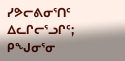ᓯᕗᓕᕕᓂᕐᑎᑦ ᐃᓚᒋᓕᕐᓗᒋᑦ; ᑭᖑᓂᕐᓂ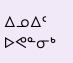ᐃᓄᐃᑦ ᐅᕙᓐᓂᒃ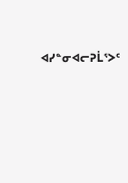ᐊᓯᓐᓂᐊᓕᕈᒫᕐᐳᑦ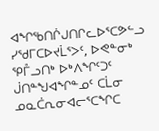ᐊᖏᖃᑎᒌᒍᑎᒋᓚᐅᕐᑕᕗᓪᓗ ᓯᖁᒥᑕᐅᔪᒫᕐᐳᑦ, ᐅᕙᓐᓂᒃ ᕿᒤᓗᑎᒃ ᐅᒃᐱᖏᑦᑐᑦ ᒎᑎᓐᖑᐊᖏᓐᓄᑦ ᑕᒫᓂ ᓄᓇᑖᕆᓂᐊᓕᕐᑕᖏᑕ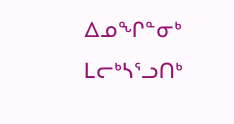ᐃᓄᖏᓐᓂᒃ ᒪᓕᒃᓴᕐᓗᑎᒃ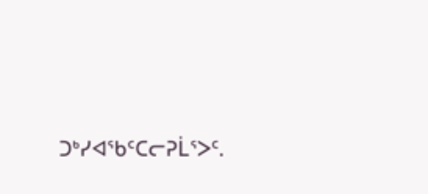ᑐᒃᓯᐊᖃᑦᑕᓕᕈᒫᕐᐳᑦ.